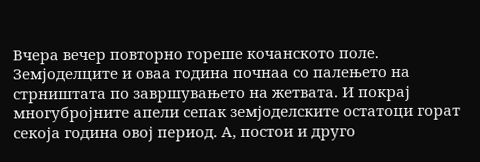Вчера вечер повторно гореше кочанското поле. Земјоделците и оваа година почнаа со палењето на стрништата по завршувањето на жетвата. И покрај многубројните апели сепак земјоделските остатоци горат секоја година овој период. А, постои и друго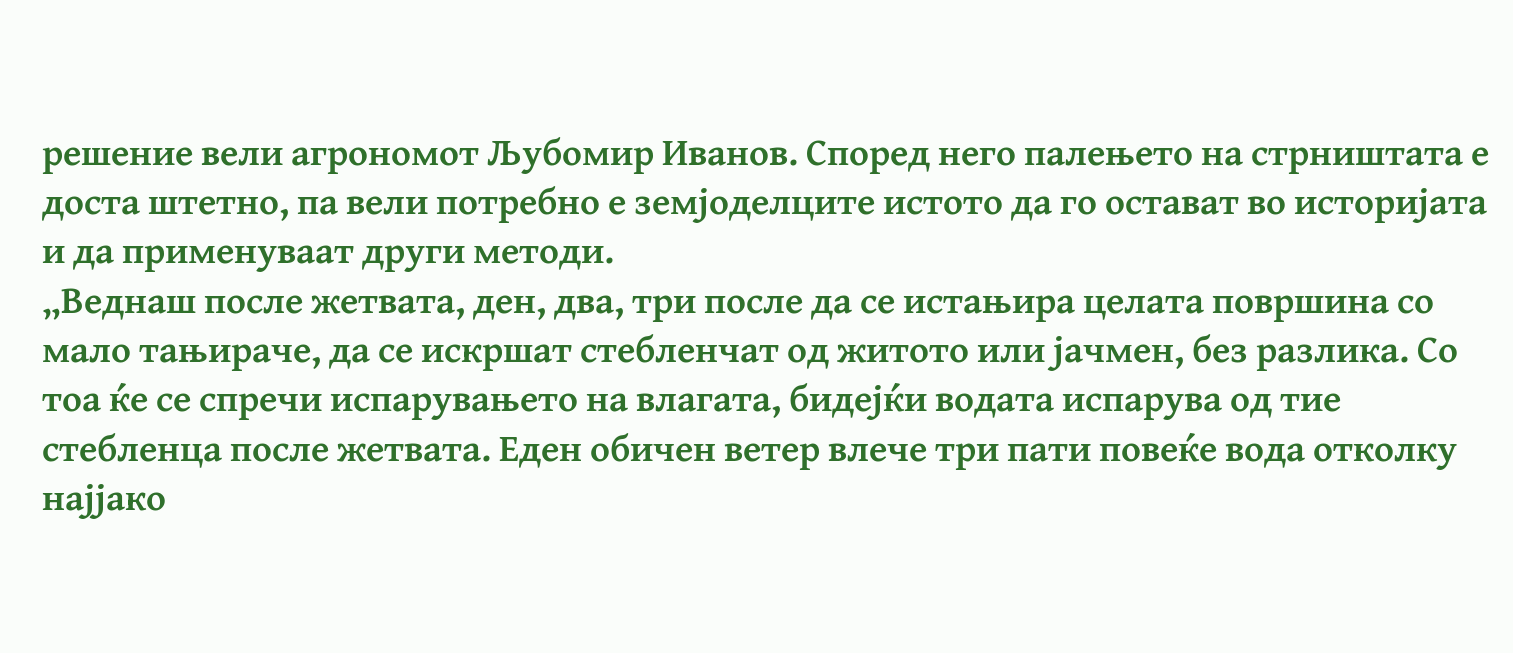решение вели агрономот Љубомир Иванов. Според него палењето на стрништата е доста штетно, па вели потребно е земјоделците истото да го остават во историјата и да применуваат други методи.
„Веднаш после жетвата, ден, два, три после да се истањира целата површина со мало тањираче, да се искршат стебленчат од житото или јачмен, без разлика. Со тоа ќе се спречи испарувањето на влагата, бидејќи водата испарува од тие стебленца после жетвата. Еден обичен ветер влече три пати повеќе вода отколку најјако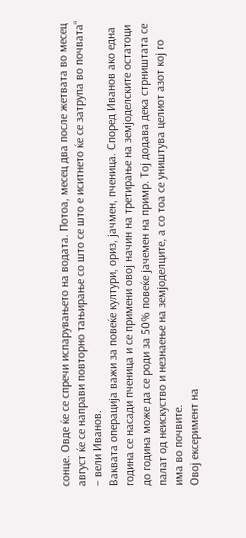сонце. Овде ќе се спречи испарувањето на водата. Потоа, месец два после жетвата во месец август ќе се направи повторно тањирање со што се што е иситнето ќе се затрупа во почвата“ – вели Иванов.
Ваквата операција важи за повеќе култури, ориз, јачмен, пченица. Според Иванов ако една година се насади пченица и се примени овој начин на третирање на земјоделските остатоци до година може да се роди за 50% повеќе јачемен на примр. Тој додава дека стрништата се палат од неискуство и незнаење на земјоделците, а со тоа се уништува целиот азот кој го има во почвите.
Овој ексеримент на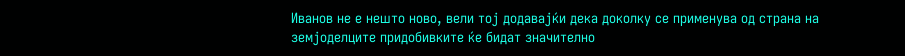Иванов не е нешто ново, вели тој додавајќи дека доколку се применува од страна на земјоделците придобивките ќе бидат значително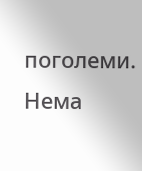поголеми. Нема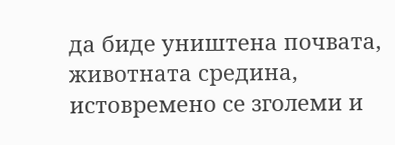да биде уништена почвата, животната средина, истовремено се зголеми и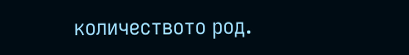количеството род.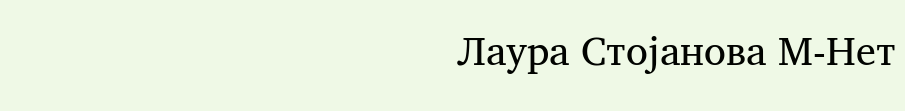Лаура Стојанова М-Нет